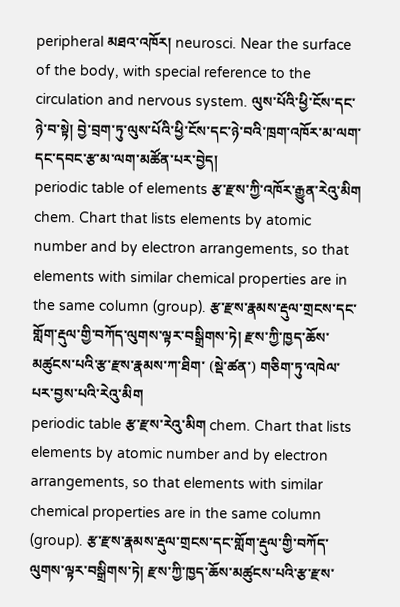peripheral མཐའ་འཁོར། neurosci. Near the surface of the body, with special reference to the circulation and nervous system. ལུས་པོའི་ཕྱི་ངོས་དང་ཉེ་བ་སྟེ། བྱེ་བྲག་ཏུ་ལུས་པོའི་ཕྱི་ངོས་དང་ཉེ་བའི་ཁྲག་འཁོར་མ་ལག་དང་དབང་རྩ་མ་ལག་མཚོན་པར་བྱེད།
periodic table of elements རྩ་རྫས་ཀྱི་འཁོར་རྒྱུན་རེའུ་མིག chem. Chart that lists elements by atomic number and by electron arrangements, so that elements with similar chemical properties are in the same column (group). རྩ་རྫས་རྣམས་རྡུལ་གྲངས་དང་གློག་རྡུལ་གྱི་བཀོད་ལུགས་ལྟར་བསྒྲིགས་ཏེ། རྫས་ཀྱི་ཁྱད་ཆོས་མཚུངས་པའི་རྩ་རྫས་རྣམས་ཀ་ཐིག་ (སྡེ་ཚན་) གཅིག་ཏུ་འཁེལ་པར་བྱས་པའི་རེའུ་མིག
periodic table རྩ་རྫས་རེའུ་མིག chem. Chart that lists elements by atomic number and by electron arrangements, so that elements with similar chemical properties are in the same column (group). རྩ་རྫས་རྣམས་རྡུལ་གྲངས་དང་གློག་རྡུལ་གྱི་བཀོད་ལུགས་ལྟར་བསྒྲིགས་ཏེ། རྫས་ཀྱི་ཁྱད་ཆོས་མཚུངས་པའི་རྩ་རྫས་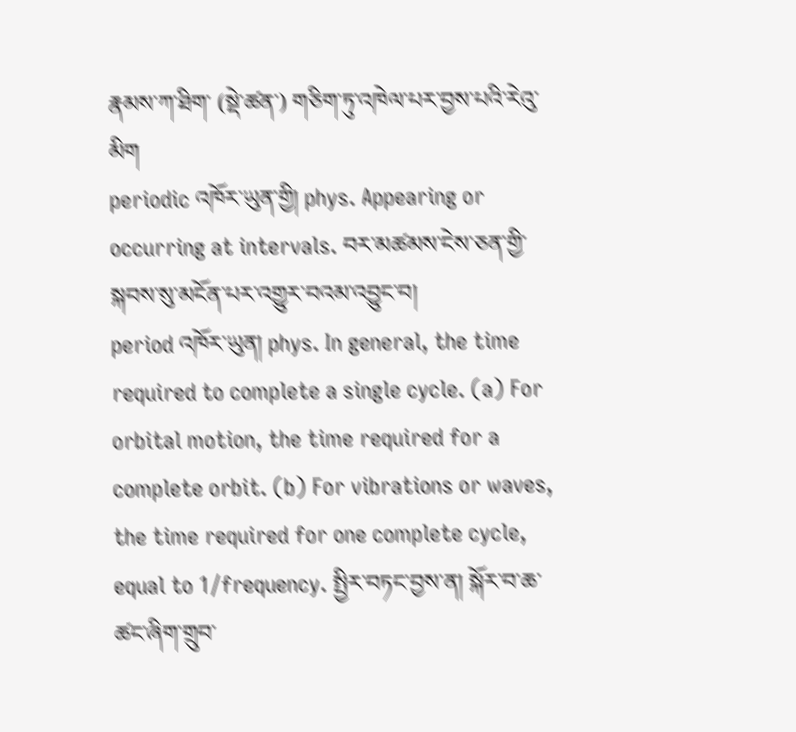རྣམས་ཀ་ཐིག་ (སྡེ་ཚན་) གཅིག་ཏུ་འཁེལ་པར་བྱས་པའི་རེའུ་མིག
periodic འཁོར་ཡུན་གྱི། phys. Appearing or occurring at intervals. བར་མཚམས་ངེས་ཅན་གྱི་སྐབས་སུ་མངོན་པར་འགྱུར་བའམ་འབྱུང་བ།
period འཁོར་ཡུན། phys. In general, the time required to complete a single cycle. (a) For orbital motion, the time required for a complete orbit. (b) For vibrations or waves, the time required for one complete cycle, equal to 1/frequency. སྤྱིར་བཏང་བྱས་ན། སྐོར་བ་ཆ་ཚང་ཞིག་གྲུབ་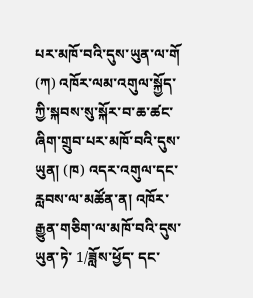པར་མཁོ་བའི་དུས་ཡུན་ལ་གོ (ཀ) འཁོར་ལམ་འགུལ་སྐྱོད་ཀྱི་སྐབས་སུ་སྐོར་བ་ཆ་ཚང་ཞིག་གྲུབ་པར་མཁོ་བའི་དུས་ཡུན། (ཁ) འདར་འགུལ་དང་རླབས་ལ་མཚོན་ན། འཁོར་རྒྱུན་གཅིག་ལ་མཁོ་བའི་དུས་ཡུན་ཏེ་ 1/ཟློས་ཕྱོད་ དང་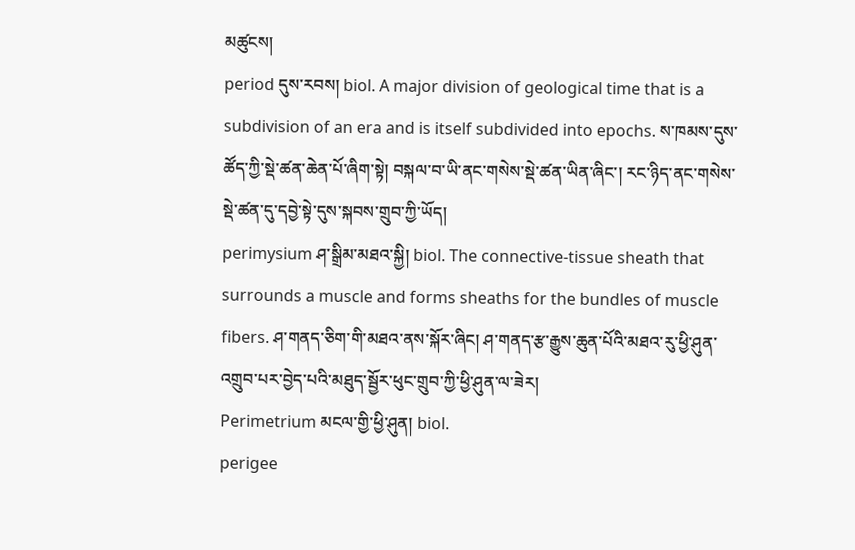མཚུངས།
period དུས་རབས། biol. A major division of geological time that is a subdivision of an era and is itself subdivided into epochs. ས་ཁམས་དུས་ཚོད་ཀྱི་སྡེ་ཚན་ཆེན་པོ་ཞིག་སྟེ། བསྐལ་བ་ཡི་ནང་གསེས་སྡེ་ཚན་ཡིན་ཞིང་། རང་ཉིད་ནང་གསེས་སྡེ་ཚན་དུ་དབྱེ་སྟེ་དུས་སྐབས་གྲུབ་ཀྱི་ཡོད།
perimysium ཤ་སྒྲིམ་མཐའ་སྐྱི། biol. The connective-tissue sheath that surrounds a muscle and forms sheaths for the bundles of muscle fibers. ཤ་གནད་ཅིག་གི་མཐའ་ནས་སྐོར་ཞིང། ཤ་གནད་རྩ་རྒྱུས་ཆུན་པོའི་མཐའ་རུ་ཕྱི་ཤུན་འགྲུབ་པར་བྱེད་པའི་མཐུད་སྦྱོར་ཕུང་གྲུབ་ཀྱི་ཕྱི་ཤུན་ལ་ཟེར།
Perimetrium མངལ་གྱི་ཕྱི་ཤུན། biol.
perigee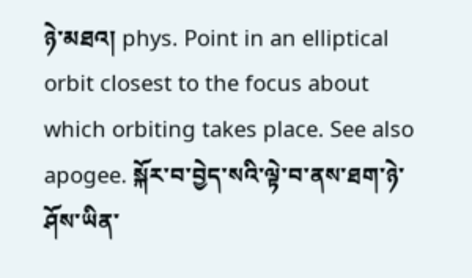ཉེ་མཐའ། phys. Point in an elliptical orbit closest to the focus about which orbiting takes place. See also apogee. སྐོར་བ་བྱེད་སའི་ལྟེ་བ་ནས་ཐག་ཉེ་ཤོས་ཡིན་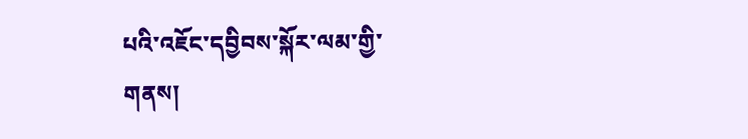པའི་འཇོང་དབྱིབས་སྐོར་ལམ་གྱི་གནས།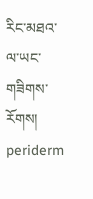རིང་མཐའ་ལ་ཡང་གཟིགས་རོགས།
periderm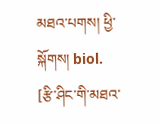མཐའ་པགས། ཕྱི་སྐོགས། biol. [རྩི་ཤིང་གི་མཐའ་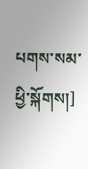པགས་སམ་ཕྱི་སྐོགས།]